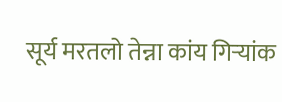सूर्य मरतलो तेन्ना कांय गिऱ्यांक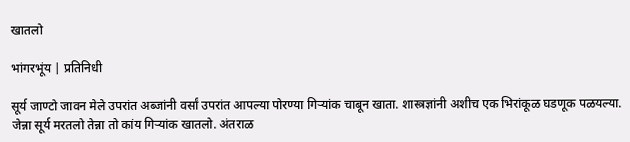खातलो

भांगरभूंय | प्रतिनिधी

सूर्य जाण्टो जावन मेले उपरांत अब्जांनी वर्सां उपरांत आपल्या पोरण्या गिऱ्यांक चाबून खाता. शास्त्रज्ञांनी अशीच एक भिरांकूळ घडणूक पळयल्या. जेन्ना सूर्य मरतलो तेन्ना तो कांय गिऱ्यांक खातलो. अंतराळ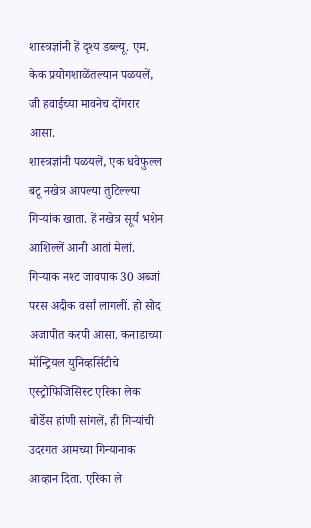शास्त्रज्ञांनी हें दृश्य डब्ल्यू. एम. केक प्रयोगशाळेंतल्यान पळयलें, जी हवाईच्या मावनेच दोंगरार आसा.
शास्त्रज्ञांनी पळयलें, एक धवेफुल्ल बटू नखेत्र आपल्या तुटिल्ल्या गिऱ्यांक खाता. हें नखेत्र सूर्य भशेन आशिल्लें आनी आतां मेलां. गिऱ्याक नश्ट जावपाक 30 अब्जां परस अदीक वर्सां लागलीं. हो सोद अजापीत करपी आसा. कनाडाच्या मॉन्ट्रियल युनिव्हर्सिटीचे एस्ट्रोफिजिसिस्ट एरिका लेक बोर्डेस हांणी सांगलें, ही गिऱ्यांची उदरगत आमच्या गिन्यानाक आव्हान दिता. एरिका ले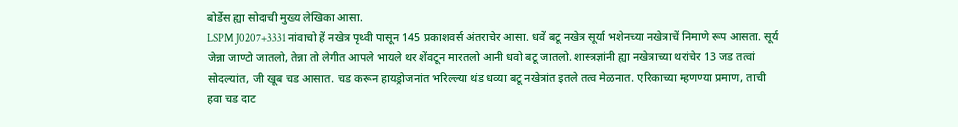बोर्डेस ह्या सोदाची मुख्य लेखिका आसा.
LSPM J0207+3331 नांवाचो हें नखेत्र पृथ्वी पासून 145 प्रकाशवर्स अंतराचेर आसा. धवें बटू नखेत्र सूर्या भशेनच्या नखेत्राचें निमाणे रूप आसता. सूर्य जेन्ना जाण्टो जातलो, तेन्ना तो लेगीत आपले भायले थर शेंवटून मारतलो आनी धवो बटू जातलो. शास्त्रज्ञांनी ह्या नखेत्राच्या थरांचेर 13 जड तत्वां सोदल्यांत, जी खूब चड आसात. चड करून हायड्रोजनांत भरिल्ल्या थंड धव्या बटू नखेत्रांत इतले तत्व मेळनात. एरिकाच्या म्हणण्या प्रमाण, ताची हवा चड दाट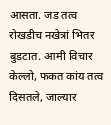आसता. जड तत्व रोखडीच नखेत्रां भितर बुडटात. आमी विचार केल्लो, फकत कांय तत्व दिसतले, जाल्यार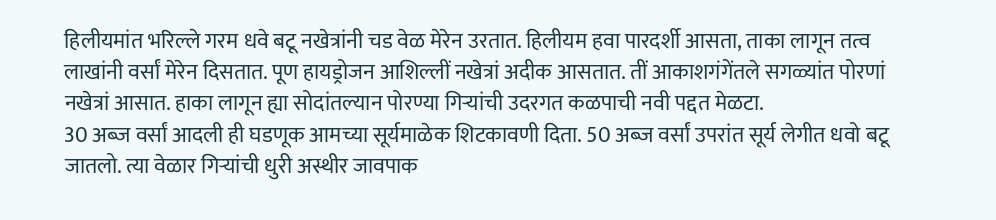हिलीयमांत भरिल्ले गरम धवे बटू नखेत्रांनी चड वेळ मेरेन उरतात. हिलीयम हवा पारदर्शी आसता, ताका लागून तत्व लाखांनी वर्सां मेरेन दिसतात. पूण हायड्रोजन आशिल्लीं नखेत्रां अदीक आसतात. तीं आकाशगंगेंतले सगळ्यांत पोरणां नखेत्रां आसात. हाका लागून ह्या सोदांतल्यान पोरण्या गिऱ्यांची उदरगत कळपाची नवी पद्दत मेळटा.
30 अब्ज वर्सां आदली ही घडणूक आमच्या सूर्यमाळेक शिटकावणी दिता. 50 अब्ज वर्सां उपरांत सूर्य लेगीत धवो बटू जातलो. त्या वेळार गिऱ्यांची धुरी अस्थीर जावपाक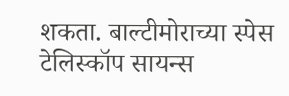शकता. बाल्टीमोराच्या स्पेस टेलिस्कॉप सायन्स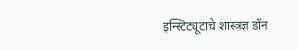इन्स्टिट्यूटाचे शास्त्रज्ञ डॉन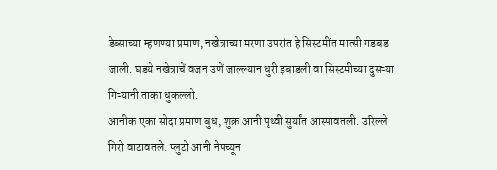डेब्साच्या म्हणण्या प्रमाण, नखेत्राच्या मरणा उपरांत हे सिस्टमींत मात्सी गडबड जाली. घडये नखेत्राचें वजन उणें जाल्ल्यान धुरी इबाडली वा सिस्टमीच्या दुसऱ्या गिऱ्यानी ताका धुकल्लो.
आनीक एका सोदा प्रमाण बुध, शुक्र आनी पृथ्वी सुर्यांत आस्पावतली. उरिल्ले गिरो वाटावतले. प्लुटो आनी नेपच्यून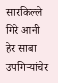सारकिल्ले गिरे आनी हेर साबा उपगिऱ्यांचेर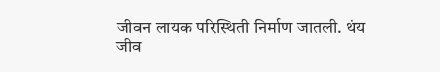जीवन लायक परिस्थिती निर्माण जातली. थंय जीव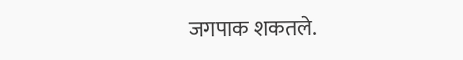जगपाक शकतले.